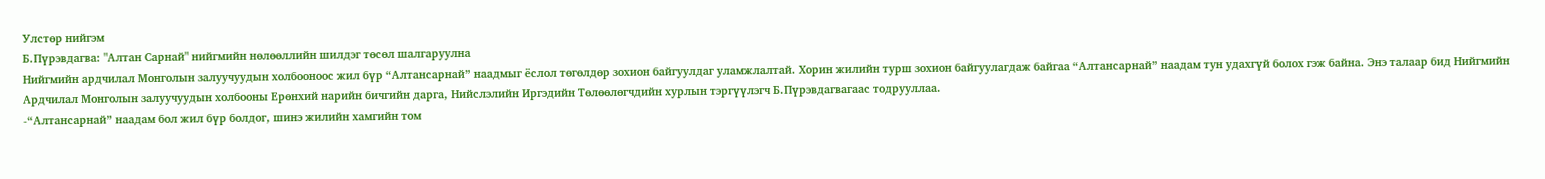Улстөр нийгэм
Б.Пүрэвдагва: "Алтан Сарнай" нийгмийн нөлөөллийн шилдэг төсөл шалгаруулна
Нийгмийн ардчилал Монголын залуучуудын холбооноос жил бүр “Алтансарнай” наадмыг ёслол төгөлдөр зохион байгуулдаг уламжлалтай. Хорин жилийн турш зохион байгуулагдаж байгаа “Алтансарнай” наадам тун удахгүй болох гэж байна. Энэ талаар бид Нийгмийн Ардчилал Монголын залуучуудын холбооны Ерөнхий нарийн бичгийн дарга, Нийслэлийн Иргэдийн Төлөөлөгчдийн хурлын тэргүүлэгч Б.Пүрэвдагвагаас тодрууллаа.
-“Алтансарнай” наадам бол жил бүр болдог, шинэ жилийн хамгийн том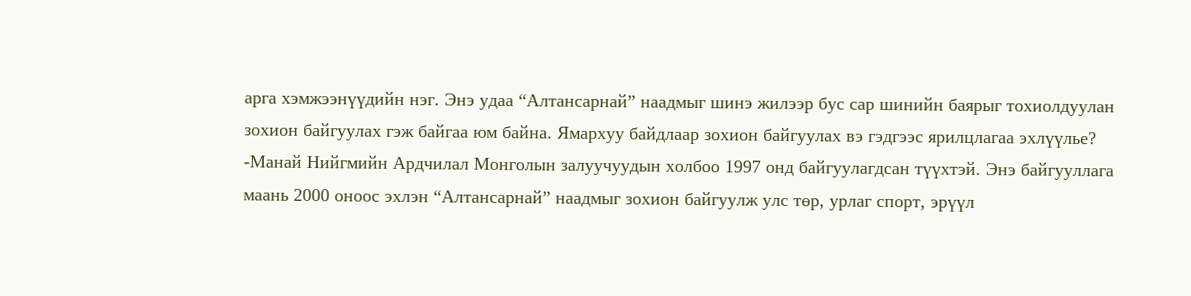арга хэмжээнүүдийн нэг. Энэ удаа “Алтансарнай” наадмыг шинэ жилээр бус сар шинийн баярыг тохиолдуулан зохион байгуулах гэж байгаа юм байна. Ямархуу байдлаар зохион байгуулах вэ гэдгээс ярилцлагаа эхлүүлье?
-Манай Нийгмийн Ардчилал Монголын залуучуудын холбоо 1997 онд байгуулагдсан түүхтэй. Энэ байгууллага маань 2000 оноос эхлэн “Алтансарнай” наадмыг зохион байгуулж улс төр, урлаг спорт, эрүүл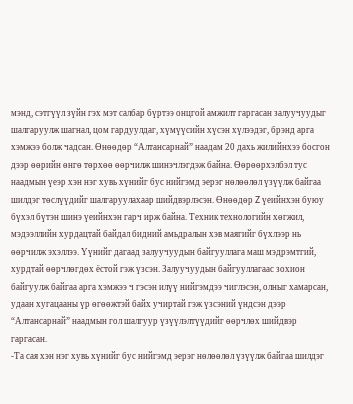мэнд, сэтгүүл зүйн гэх мэт салбар бүртээ онцгой амжилт гаргасан залуучуудыг шалгаруулж шагнал, цом гардуулдаг, хүмүүсийн хүсэн хүлээдэг, брэнд арга хэмжээ болж чадсан. Өнөөдөр “Алтансарнай” наадам 20 дахь жилийнхээ босгон дээр өөрийн өнгө төрхөө өөрчилж шинэчлэгдэж байна. Өөрөөрхэлбэл тус наадмын үеэр хэн нэг хувь хүнийг бус нийгэмд эерэг нөлөөлөл үзүүлж байгаа шилдэг төслүүдийг шалгаруулахаар шийдвэрлэсэн. Өнөөдөр Z үеийнхэн буюу бүхэл бүтэн шинэ үеийнхэн гарч ирж байна. Техник технологийн хөгжил, мэдээллийн хурдацтай байдал бидний амьдралын хэв маягийг бүхлээр нь өөрчилж эхэллээ. Үүнийг дагаад залуучуудын байгууллага маш мэдрэмтгий, хурдтай өөрчлөгдөх ёстой гэж үзсэн. Залуучуудын байгууллагаас зохион байгуулж байгаа арга хэмжээ ч гэсэн илүү нийгэмдээ чиглэсэн, олныг хамарсан, удаан хугацааны үр өгөөжтэй байх учиртай гэж үзсэний үндсэн дээр “Алтансарнай” наадмын гол шалгуур үзүүлэлтүүдийг өөрчлөх шийдвэр гаргасан.
-Та сая хэн нэг хувь хүнийг бус нийгэмд эерэг нөлөөлөл үзүүлж байгаа шилдэг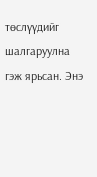төслүүдийг шалгаруулна гэж ярьсан. Энэ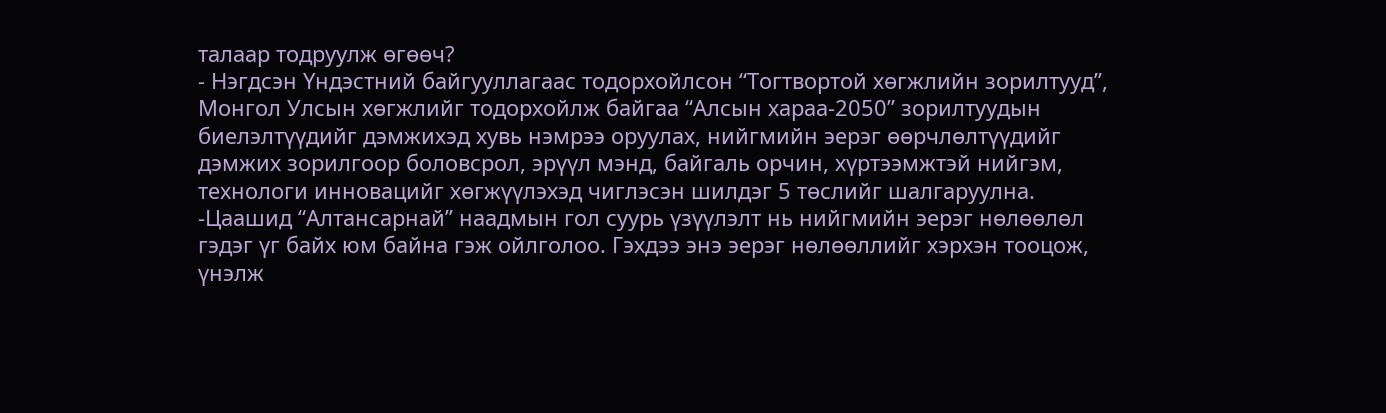талаар тодруулж өгөөч?
- Нэгдсэн Үндэстний байгууллагаас тодорхойлсон “Тогтвортой хөгжлийн зорилтууд”, Монгол Улсын хөгжлийг тодорхойлж байгаа “Алсын хараа-2050” зорилтуудын биелэлтүүдийг дэмжихэд хувь нэмрээ оруулах, нийгмийн эерэг өөрчлөлтүүдийг дэмжих зорилгоор боловсрол, эрүүл мэнд, байгаль орчин, хүртээмжтэй нийгэм, технологи инновацийг хөгжүүлэхэд чиглэсэн шилдэг 5 төслийг шалгаруулна.
-Цаашид “Алтансарнай” наадмын гол суурь үзүүлэлт нь нийгмийн эерэг нөлөөлөл гэдэг үг байх юм байна гэж ойлголоо. Гэхдээ энэ эерэг нөлөөллийг хэрхэн тооцож, үнэлж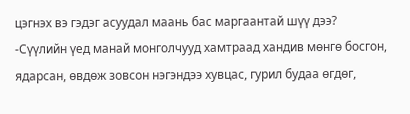цэгнэх вэ гэдэг асуудал маань бас маргаантай шүү дээ?
-Сүүлийн үед манай монголчууд хамтраад хандив мөнгө босгон, ядарсан, өвдөж зовсон нэгэндээ хувцас, гурил будаа өгдөг,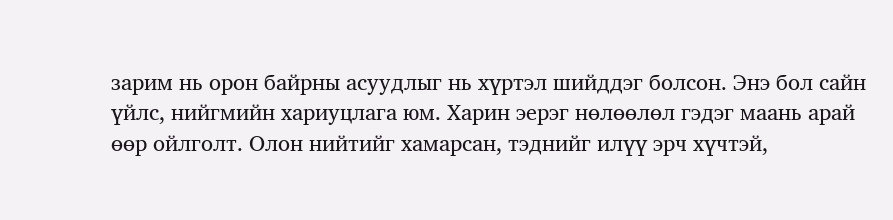зарим нь орон байрны асуудлыг нь хүртэл шийддэг болсон. Энэ бол сайн үйлс, нийгмийн хариуцлага юм. Харин эерэг нөлөөлөл гэдэг маань арай өөр ойлголт. Олон нийтийг хамарсан, тэднийг илүү эрч хүчтэй,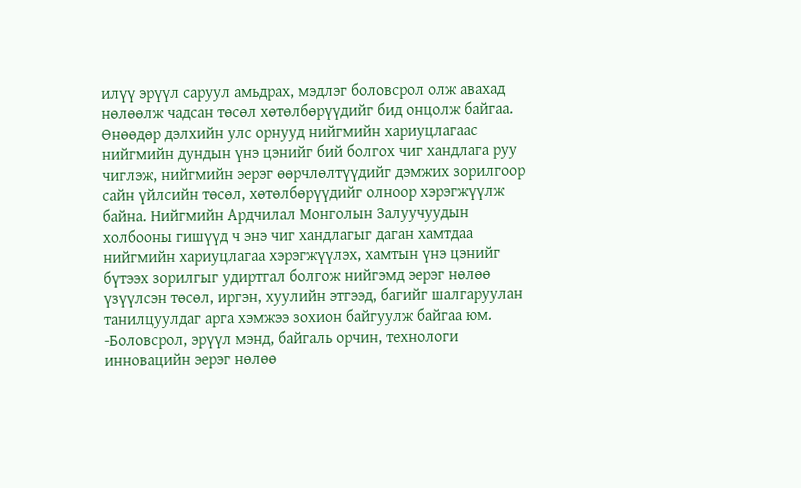илүү эрүүл саруул амьдрах, мэдлэг боловсрол олж авахад нөлөөлж чадсан төсөл хөтөлбөрүүдийг бид онцолж байгаа. Өнөөдөр дэлхийн улс орнууд нийгмийн хариуцлагаас нийгмийн дундын үнэ цэнийг бий болгох чиг хандлага руу чиглэж, нийгмийн эерэг өөрчлөлтүүдийг дэмжих зорилгоор сайн үйлсийн төсөл, хөтөлбөрүүдийг олноор хэрэгжүүлж байна. Нийгмийн Ардчилал Монголын Залуучуудын холбооны гишүүд ч энэ чиг хандлагыг даган хамтдаа нийгмийн хариуцлагаа хэрэгжүүлэх, хамтын үнэ цэнийг бүтээх зорилгыг удиртгал болгож нийгэмд эерэг нөлөө үзүүлсэн төсөл, иргэн, хуулийн этгээд, багийг шалгаруулан танилцуулдаг арга хэмжээ зохион байгуулж байгаа юм.
-Боловсрол, эрүүл мэнд, байгаль орчин, технологи инновацийн эерэг нөлөө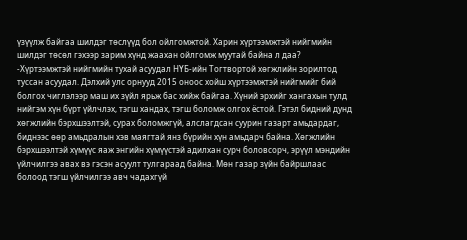үзүүлж байгаа шилдэг төслүүд бол ойлгомжтой. Харин хүртээмжтэй нийгмийн шилдэг төсөл гэхээр зарим хүнд жаахан ойлгомж муутай байна л даа?
-Хүртээмжтэй нийгмийн тухай асуудал НҮБ-ийн Тогтвортой хөгжлийн зорилтод туссан асуудал. Дэлхий улс орнууд 2015 оноос хойш хүртээмжтэй нийгмийг бий болгох чиглэлээр маш их зүйл ярьж бас хийж байгаа. Хүний эрхийг хангахын тулд нийгэм хүн бүрт үйлчлэх, тэгш хандах, тэгш боломж олгох ёстой. Гэтэл бидний дунд хөгжлийн бэрхшээлтэй, сурах боломжгүй, алслагдсан суурин газарт амьдардаг, биднээс өөр амьдралын хэв маягтай янз бүрийн хүн амьдарч байна. Хөгжлийн бэрхшээлтэй хүмүүс яаж энгийн хүмүүстэй адилхан сурч боловсорч, эрүүл мэндийн үйлчилгээ авах вэ гэсэн асуулт тулгараад байна. Мөн газар зүйн байршлаас болоод тэгш үйлчилгээ авч чадахгүй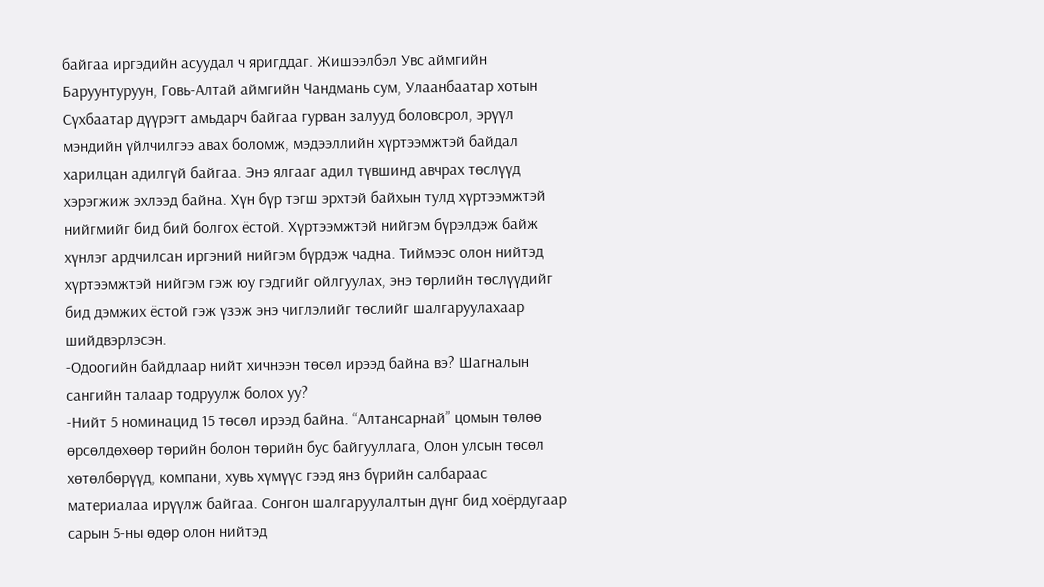байгаа иргэдийн асуудал ч яригддаг. Жишээлбэл Увс аймгийн Баруунтуруун, Говь-Алтай аймгийн Чандмань сум, Улаанбаатар хотын Сүхбаатар дүүрэгт амьдарч байгаа гурван залууд боловсрол, эрүүл мэндийн үйлчилгээ авах боломж, мэдээллийн хүртээмжтэй байдал харилцан адилгүй байгаа. Энэ ялгааг адил түвшинд авчрах төслүүд хэрэгжиж эхлээд байна. Хүн бүр тэгш эрхтэй байхын тулд хүртээмжтэй нийгмийг бид бий болгох ёстой. Хүртээмжтэй нийгэм бүрэлдэж байж хүнлэг ардчилсан иргэний нийгэм бүрдэж чадна. Тиймээс олон нийтэд хүртээмжтэй нийгэм гэж юу гэдгийг ойлгуулах, энэ төрлийн төслүүдийг бид дэмжих ёстой гэж үзэж энэ чиглэлийг төслийг шалгаруулахаар шийдвэрлэсэн.
-Одоогийн байдлаар нийт хичнээн төсөл ирээд байна вэ? Шагналын сангийн талаар тодруулж болох уу?
-Нийт 5 номинацид 15 төсөл ирээд байна. “Алтансарнай” цомын төлөө өрсөлдөхөөр төрийн болон төрийн бус байгууллага, Олон улсын төсөл хөтөлбөрүүд, компани, хувь хүмүүс гээд янз бүрийн салбараас материалаа ирүүлж байгаа. Сонгон шалгаруулалтын дүнг бид хоёрдугаар сарын 5-ны өдөр олон нийтэд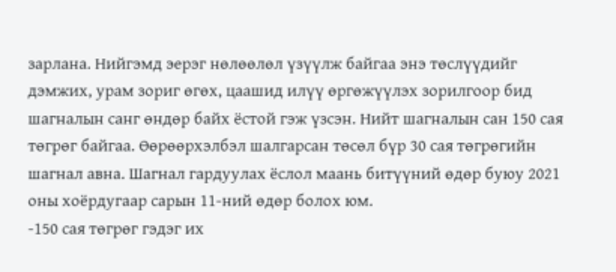зарлана. Нийгэмд эерэг нөлөөлөл үзүүлж байгаа энэ төслүүдийг дэмжих, урам зориг өгөх, цаашид илүү өргөжүүлэх зорилгоор бид шагналын санг өндөр байх ёстой гэж үзсэн. Нийт шагналын сан 150 сая төгрөг байгаа. Өөрөөрхэлбэл шалгарсан төсөл бүр 30 сая төгрөгийн шагнал авна. Шагнал гардуулах ёслол маань битүүний өдөр буюу 2021 оны хоёрдугаар сарын 11-ний өдөр болох юм.
-150 сая төгрөг гэдэг их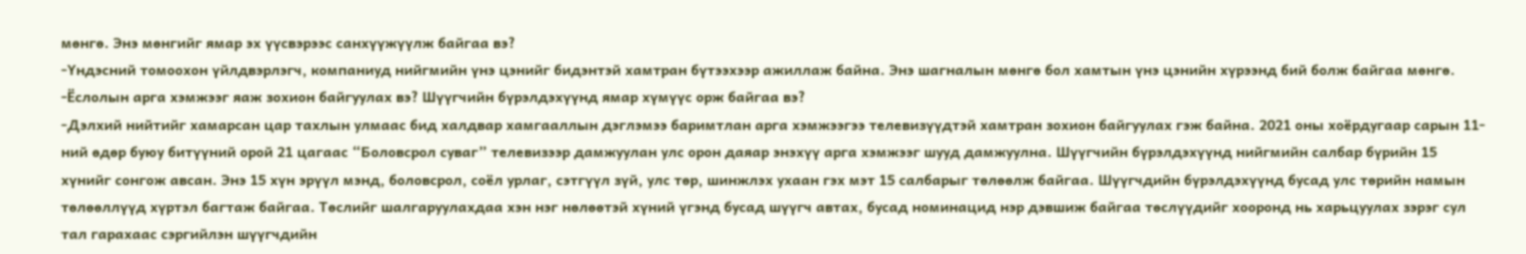мөнгө. Энэ мөнгийг ямар эх үүсвэрээс санхүүжүүлж байгаа вэ?
-Үндэсний томоохон үйлдвэрлэгч, компаниуд нийгмийн үнэ цэнийг бидэнтэй хамтран бүтээхээр ажиллаж байна. Энэ шагналын мөнгө бол хамтын үнэ цэнийн хүрээнд бий болж байгаа мөнгө.
-Ёслолын арга хэмжээг яаж зохион байгуулах вэ? Шүүгчийн бүрэлдэхүүнд ямар хүмүүс орж байгаа вэ?
-Дэлхий нийтийг хамарсан цар тахлын улмаас бид халдвар хамгааллын дэглэмээ баримтлан арга хэмжээгээ телевизүүдтэй хамтран зохион байгуулах гэж байна. 2021 оны хоёрдугаар сарын 11-ний өдөр буюу битүүний орой 21 цагаас “Боловсрол суваг” телевизээр дамжуулан улс орон даяар энэхүү арга хэмжээг шууд дамжуулна. Шүүгчийн бүрэлдэхүүнд нийгмийн салбар бүрийн 15 хүнийг сонгож авсан. Энэ 15 хүн эрүүл мэнд, боловсрол, соёл урлаг, сэтгүүл зүй, улс төр, шинжлэх ухаан гэх мэт 15 салбарыг төлөөлж байгаа. Шүүгчдийн бүрэлдэхүүнд бусад улс төрийн намын төлөөллүүд хүртэл багтаж байгаа. Төслийг шалгаруулахдаа хэн нэг нөлөөтэй хүний үгэнд бусад шүүгч автах, бусад номинацид нэр дэвшиж байгаа төслүүдийг хооронд нь харьцуулах зэрэг сул тал гарахаас сэргийлэн шүүгчдийн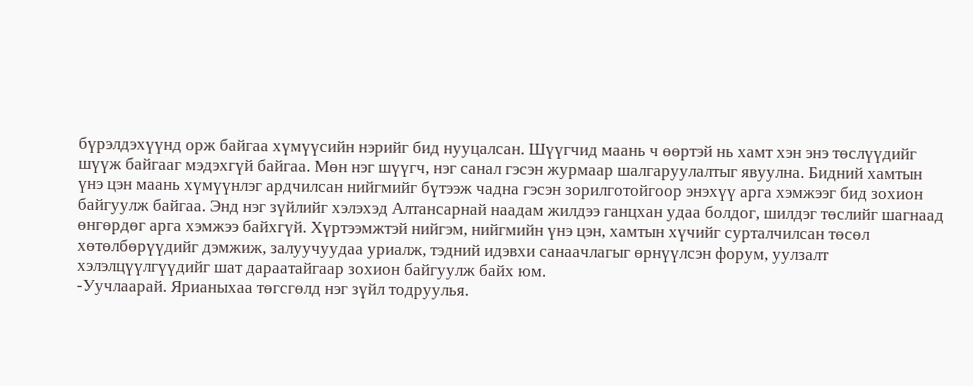бүрэлдэхүүнд орж байгаа хүмүүсийн нэрийг бид нууцалсан. Шүүгчид маань ч өөртэй нь хамт хэн энэ төслүүдийг шүүж байгааг мэдэхгүй байгаа. Мөн нэг шүүгч, нэг санал гэсэн журмаар шалгаруулалтыг явуулна. Бидний хамтын үнэ цэн маань хүмүүнлэг ардчилсан нийгмийг бүтээж чадна гэсэн зорилготойгоор энэхүү арга хэмжээг бид зохион байгуулж байгаа. Энд нэг зүйлийг хэлэхэд Алтансарнай наадам жилдээ ганцхан удаа болдог, шилдэг төслийг шагнаад өнгөрдөг арга хэмжээ байхгүй. Хүртээмжтэй нийгэм, нийгмийн үнэ цэн, хамтын хүчийг сурталчилсан төсөл хөтөлбөрүүдийг дэмжиж, залуучуудаа уриалж, тэдний идэвхи санаачлагыг өрнүүлсэн форум, уулзалт хэлэлцүүлгүүдийг шат дараатайгаар зохион байгуулж байх юм.
-Уучлаарай. Ярианыхаа төгсгөлд нэг зүйл тодруулья.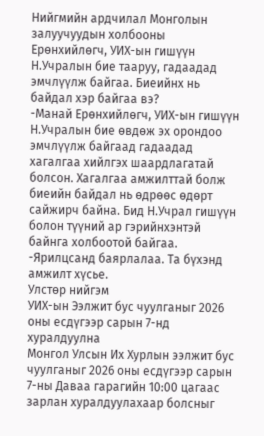Нийгмийн ардчилал Монголын залуучуудын холбооны Ерөнхийлөгч, УИХ-ын гишүүн Н.Учралын бие тааруу, гадаадад эмчлүүлж байгаа. Биеийнх нь байдал хэр байгаа вэ?
-Манай Ерөнхийлөгч, УИХ-ын гишүүн Н.Учралын бие өвдөж эх орондоо эмчлүүлж байгаад гадаадад хагалгаа хийлгэх шаардлагатай болсон. Хагалгаа амжилттай болж биеийн байдал нь өдрөөс өдөрт сайжирч байна. Бид Н.Учрал гишүүн болон түүний ар гэрийнхэнтэй байнга холбоотой байгаа.
-Ярилцсанд баярлалаа. Та бүхэнд амжилт хүсье.
Улстөр нийгэм
УИХ-ын Ээлжит бус чуулганыг 2026 оны есдүгээр сарын 7-нд хуралдуулна
Монгол Улсын Их Хурлын ээлжит бус чуулганыг 2026 оны есдүгээр сарын 7-ны Даваа гарагийн 10:00 цагаас зарлан хуралдуулахаар болсныг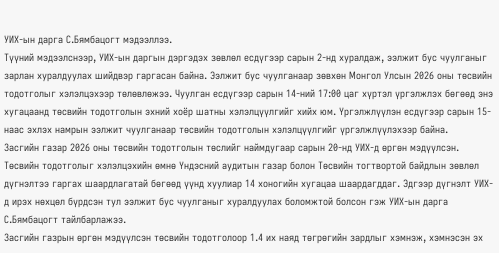УИХ-ын дарга С.Бямбацогт мэдээллээ.
Түүний мэдээлснээр, УИХ-ын даргын дэргэдэх зөвлөл есдүгээр сарын 2-нд хуралдаж, ээлжит бус чуулганыг зарлан хуралдуулах шийдвэр гаргасан байна. Ээлжит бус чуулганаар зөвхөн Монгол Улсын 2026 оны төсвийн тодотголыг хэлэлцэхээр төлөвлөжээ. Чуулган есдүгээр сарын 14-ний 17:00 цаг хүртэл үргэлжлэх бөгөөд энэ хугацаанд төсвийн тодотголын эхний хоёр шатны хэлэлцүүлгийг хийх юм. Үргэлжлүүлэн есдүгээр сарын 15-наас эхлэх намрын ээлжит чуулганаар төсвийн тодотголын хэлэлцүүлгийг үргэлжлүүлэхээр байна.
Засгийн газар 2026 оны төсвийн тодотголын төслийг наймдугаар сарын 20-нд УИХ-д өргөн мэдүүлсэн. Төсвийн тодотголыг хэлэлцэхийн өмнө Үндэсний аудитын газар болон Төсвийн тогтвортой байдлын зөвлөл дүгнэлтээ гаргах шаардлагатай бөгөөд үүнд хуулиар 14 хоногийн хугацаа шаардагддаг. Эдгээр дүгнэлт УИХ-д ирэх нөхцөл бүрдсэн тул ээлжит бус чуулганыг хуралдуулах боломжтой болсон гэж УИХ-ын дарга С.Бямбацогт тайлбарлажээ.
Засгийн газрын өргөн мэдүүлсэн төсвийн тодотголоор 1.4 их наяд төгрөгийн зардлыг хэмнэж, хэмнэсэн эх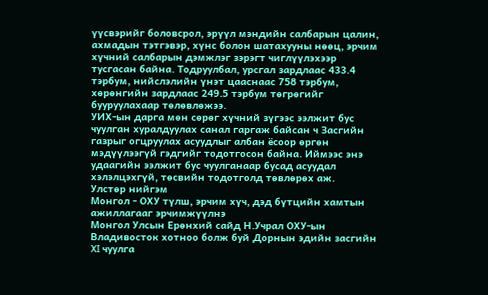үүсвэрийг боловсрол, эрүүл мэндийн салбарын цалин, ахмадын тэтгэвэр, хүнс болон шатахууны нөөц, эрчим хүчний салбарын дэмжлэг зэрэгт чиглүүлэхээр тусгасан байна. Тодруулбал, урсгал зардлаас 433.4 тэрбум, нийслэлийн үнэт цааснаас 758 тэрбум, хөрөнгийн зардлаас 249.5 тэрбум төгрөгийг бууруулахаар төлөвлөжээ.
УИХ-ын дарга мөн сөрөг хүчний зүгээс ээлжит бус чуулган хуралдуулах санал гаргаж байсан ч Засгийн газрыг огцруулах асуудлыг албан ёсоор өргөн мэдүүлээгүй гэдгийг тодотгосон байна. Иймээс энэ удаагийн ээлжит бус чуулганаар бусад асуудал хэлэлцэхгүй, төсвийн тодотголд төвлөрөх аж.
Улстөр нийгэм
Монгол - ОХУ түлш, эрчим хүч, дэд бүтцийн хамтын ажиллагааг эрчимжүүлнэ
Монгол Улсын Ерөнхий сайд Н.Учрал ОХУ-ын Владивосток хотноо болж буй Дорнын эдийн засгийн XI чуулга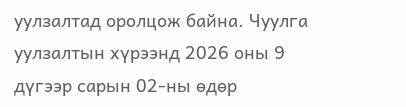уулзалтад оролцож байна. Чуулга уулзалтын хүрээнд 2026 оны 9 дүгээр сарын 02-ны өдөр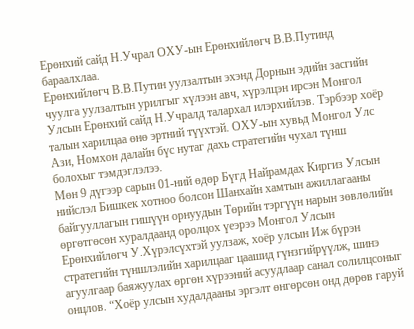Ерөнхий сайд Н.Учрал ОХУ-ын Ерөнхийлөгч В.В.Путинд бараалхлаа.
Ерөнхийлөгч В.В.Путин уулзалтын эхэнд Дорнын эдийн засгийн чуулга уулзалтын урилгыг хүлээн авч, хүрэлцэн ирсэн Монгол Улсын Ерөнхий сайд Н.Учралд талархал илэрхийлэв. Тэрбээр хоёр талын харилцаа өнө эртний түүхтэй. ОХУ-ын хувьд Монгол Улс Ази, Номхон далайн бүс нутаг дахь стратегийн чухал түнш болохыг тэмдэглэлээ.
Мөн 9 дүгээр сарын 01-ний өдөр Бүгд Найрамдах Киргиз Улсын нийслэл Бишкек хотноо болсон Шанхайн хамтын ажиллагааны байгууллагын гишүүн орнуудын Төрийн тэргүүн нарын зөвлөлийн өргөтгөсөн хуралдаанд оролцох үеэрээ Монгол Улсын Ерөнхийлөгч У.Хүрэлсүхтэй уулзаж, хоёр улсын Иж бүрэн стратегийн түншлэлийн харилцааг цаашид гүнзгийрүүлж, шинэ агуулгаар баяжуулах өргөн хүрээний асуудлаар санал солилцсоныг онцлов. “Хоёр улсын худалдааны эргэлт өнгөрсөн онд дөрөв гаруй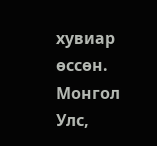хувиар өссөн. Монгол Улс,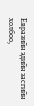Евразийн эдийн засгийн холбоо,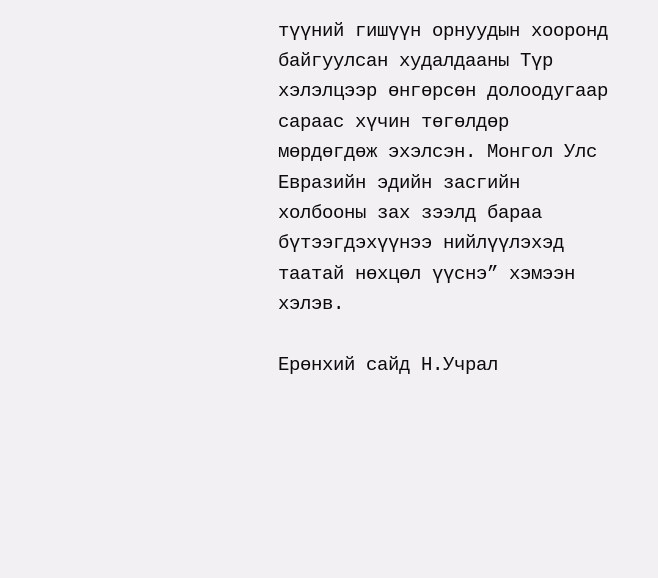түүний гишүүн орнуудын хооронд байгуулсан худалдааны Түр хэлэлцээр өнгөрсөн долоодугаар сараас хүчин төгөлдөр мөрдөгдөж эхэлсэн. Монгол Улс Евразийн эдийн засгийн холбооны зах зээлд бараа бүтээгдэхүүнээ нийлүүлэхэд таатай нөхцөл үүснэ” хэмээн хэлэв.

Ерөнхий сайд Н.Учрал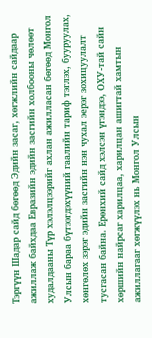Тэргүүн Шадар сайд бөгөөд Эдийн засаг, хөгжлийн сайдаар ажиллаж байхдаа Евразийн эдийн засгийн холбооны чөлөөт худалдааны Түр хэлэлцээрийг ахлан ажилласан бөгөөд Монгол Улсын бараа бүтээгдэхүүний гаалийн тариф тэглэх, бууруулах, хөнгөлөх зэрэг эдийн засгийн нэн чухал эерэг зохицуулалт тусгасан байна. Ерөнхий сайд хэлсэн үгэндээ, ОХУ-тай сайн хөршийн найрсаг харилцаа, харилцан ашигтай хамтын ажиллагааг хөгжүүлэх нь Монгол Улсын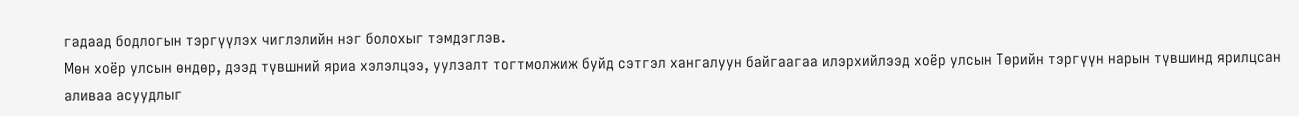гадаад бодлогын тэргүүлэх чиглэлийн нэг болохыг тэмдэглэв.
Мөн хоёр улсын өндөр, дээд түвшний яриа хэлэлцээ, уулзалт тогтмолжиж буйд сэтгэл хангалуун байгаагаа илэрхийлээд хоёр улсын Төрийн тэргүүн нарын түвшинд ярилцсан аливаа асуудлыг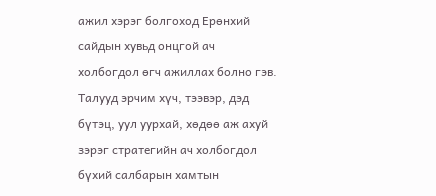ажил хэрэг болгоход Ерөнхий сайдын хувьд онцгой ач холбогдол өгч ажиллах болно гэв.
Талууд эрчим хүч, тээвэр, дэд бүтэц, уул уурхай, хөдөө аж ахуй зэрэг стратегийн ач холбогдол бүхий салбарын хамтын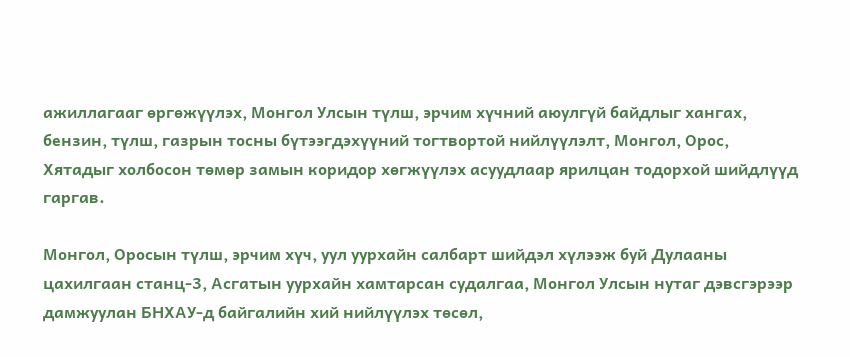ажиллагааг өргөжүүлэх, Монгол Улсын түлш, эрчим хүчний аюулгүй байдлыг хангах, бензин, түлш, газрын тосны бүтээгдэхүүний тогтвортой нийлүүлэлт, Монгол, Орос, Хятадыг холбосон төмөр замын коридор хөгжүүлэх асуудлаар ярилцан тодорхой шийдлүүд гаргав.

Монгол, Оросын түлш, эрчим хүч, уул уурхайн салбарт шийдэл хүлээж буй Дулааны цахилгаан станц-3, Асгатын уурхайн хамтарсан судалгаа, Монгол Улсын нутаг дэвсгэрээр дамжуулан БНХАУ-д байгалийн хий нийлүүлэх төсөл,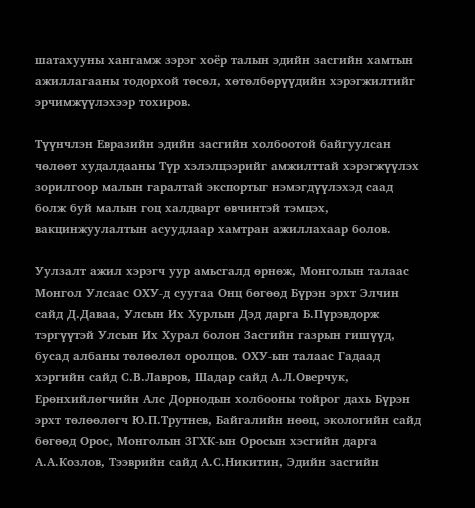шатахууны хангамж зэрэг хоёр талын эдийн засгийн хамтын ажиллагааны тодорхой төсөл, хөтөлбөрүүдийн хэрэгжилтийг эрчимжүүлэхээр тохиров.

Түүнчлэн Евразийн эдийн засгийн холбоотой байгуулсан чөлөөт худалдааны Түр хэлэлцээрийг амжилттай хэрэгжүүлэх зорилгоор малын гаралтай экспортыг нэмэгдүүлэхэд саад болж буй малын гоц халдварт өвчинтэй тэмцэх, вакцинжуулалтын асуудлаар хамтран ажиллахаар болов.

Уулзалт ажил хэрэгч уур амьсгалд өрнөж, Монголын талаас Монгол Улсаас ОХУ-д суугаа Онц бөгөөд Бүрэн эрхт Элчин сайд Д.Даваа, Улсын Их Хурлын Дэд дарга Б.Пүрэвдорж тэргүүтэй Улсын Их Хурал болон Засгийн газрын гишүүд, бусад албаны төлөөлөл оролцов. ОХУ-ын талаас Гадаад хэргийн сайд С.В.Лавров, Шадар сайд А.Л.Оверчук, Ерөнхийлөгчийн Алс Дорнодын холбооны тойрог дахь Бүрэн эрхт төлөөлөгч Ю.П.Трутнев, Байгалийн нөөц, экологийн сайд бөгөөд Орос, Монголын ЗГХК-ын Оросын хэсгийн дарга А.А.Козлов, Тээврийн сайд А.С.Никитин, Эдийн засгийн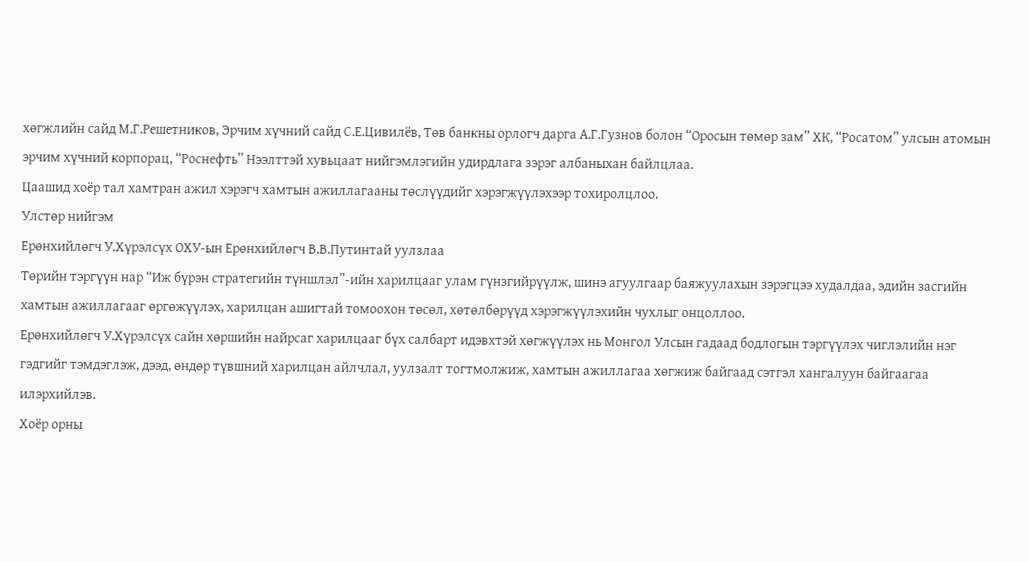хөгжлийн сайд М.Г.Решетников, Эрчим хүчний сайд С.Е.Цивилёв, Төв банкны орлогч дарга А.Г.Гузнов болон “Оросын төмөр зам” ХК, “Росатом” улсын атомын эрчим хүчний корпорац, “Роснефть” Нээлттэй хувьцаат нийгэмлэгийн удирдлага зэрэг албаныхан байлцлаа.
Цаашид хоёр тал хамтран ажил хэрэгч хамтын ажиллагааны төслүүдийг хэрэгжүүлэхээр тохиролцлоо.
Улстөр нийгэм
Ерөнхийлөгч У.Хүрэлсүх ОХУ-ын Ерөнхийлөгч В.В.Путинтай уулзлаа
Төрийн тэргүүн нар “Иж бүрэн стратегийн түншлэл”-ийн харилцааг улам гүнзгийрүүлж, шинэ агуулгаар баяжуулахын зэрэгцээ худалдаа, эдийн засгийн хамтын ажиллагааг өргөжүүлэх, харилцан ашигтай томоохон төсөл, хөтөлбөрүүд хэрэгжүүлэхийн чухлыг онцоллоо.
Ерөнхийлөгч У.Хүрэлсүх сайн хөршийн найрсаг харилцааг бүх салбарт идэвхтэй хөгжүүлэх нь Монгол Улсын гадаад бодлогын тэргүүлэх чиглэлийн нэг гэдгийг тэмдэглэж, дээд, өндөр түвшний харилцан айлчлал, уулзалт тогтмолжиж, хамтын ажиллагаа хөгжиж байгаад сэтгэл хангалуун байгаагаа илэрхийлэв.
Хоёр орны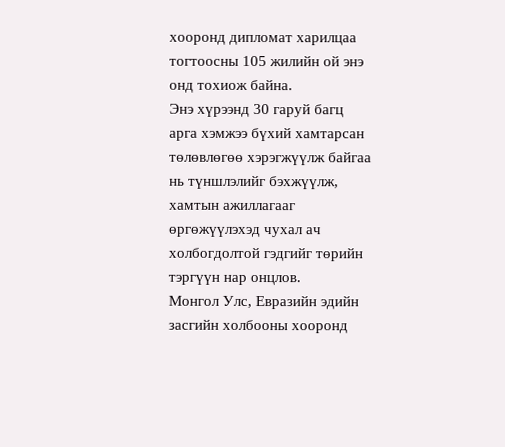хооронд дипломат харилцаа тогтоосны 105 жилийн ой энэ онд тохиож байна.
Энэ хүрээнд 30 гаруй багц арга хэмжээ бүхий хамтарсан төлөвлөгөө хэрэгжүүлж байгаа нь түншлэлийг бэхжүүлж, хамтын ажиллагааг өргөжүүлэхэд чухал ач холбогдолтой гэдгийг төрийн тэргүүн нар онцлов.
Монгол Улс, Евразийн эдийн засгийн холбооны хооронд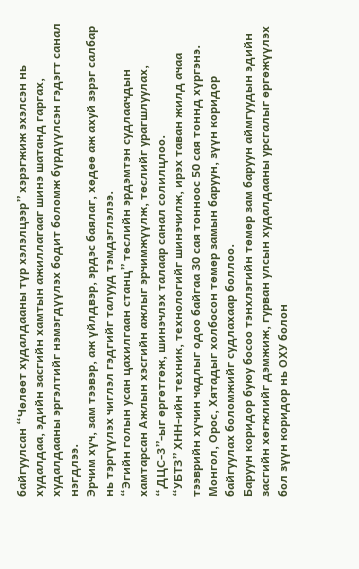байгуулсан “Чөлөөт худалдааны түр хэлэлцээр” хэрэгжиж эхэлсэн нь худалдаа, эдийн засгийн хамтын ажиллагааг шинэ шатанд гаргах, худалдааны эргэлтийг нэмэгдүүлэх бодит боломж бүрдүүлсэн гэдэгт санал нэгдлээ.
Эрчим хүч, зам тээвэр, аж үйлдвэр, эрдэс баялаг, хөдөө аж ахуй зэрэг салбар нь тэргүүлэх чиглэл гэдгийг талууд тэмдэглэлээ.
“Эгийн голын усан цахилгаан станц” төслийн эрдэмтэн судлаачдын хамтарсан Ажлын хэсгийн ажлыг эрчимжүүлж, төслийг урагшлуулах, “ДЦС-3”-ыг өргөтгөж, шинэчлэх талаар санал солилцлоо.
“УБТЗ” ХНН-ийн техник, технологийг шинэчилж, ирэх таван жилд ачаа тээврийн хүчин чадлыг одоо байгаа 30 сая тонноос 50 сая тоннд хүргэнэ. Монгол, Орос, Хятадыг холбосон төмөр замын баруун, зүүн коридор байгуулах боломжийг судлахаар боллоо.
Баруун коридор буюу босоо тэнхлэгийн төмөр зам баруун аймгуудын эдийн засгийн хөгжлийг дэмжиж, гурван улсын худалдааны урсгалыг өргөжүүлэх бол зүүн коридор нь ОХУ болон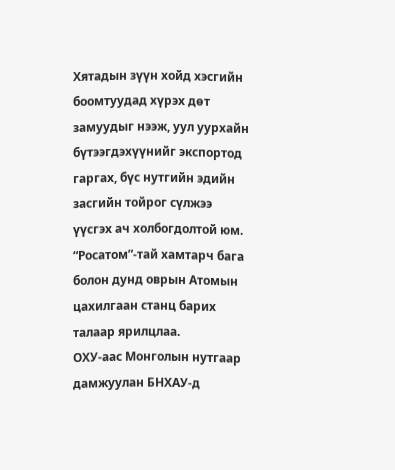Хятадын зүүн хойд хэсгийн боомтуудад хүрэх дөт замуудыг нээж, уул уурхайн бүтээгдэхүүнийг экспортод гаргах, бүс нутгийн эдийн засгийн тойрог сүлжээ үүсгэх ач холбогдолтой юм.
“Росатом”-тай хамтарч бага болон дунд оврын Атомын цахилгаан станц барих талаар ярилцлаа.
ОХУ-аас Монголын нутгаар дамжуулан БНХАУ-д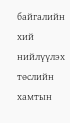байгалийн хий нийлүүлэх төслийн хамтын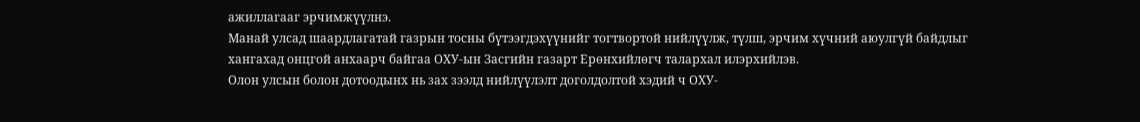ажиллагааг эрчимжүүлнэ.
Манай улсад шаардлагатай газрын тосны бүтээгдэхүүнийг тогтвортой нийлүүлж, түлш, эрчим хүчний аюулгүй байдлыг хангахад онцгой анхаарч байгаа ОХУ-ын Засгийн газарт Ерөнхийлөгч талархал илэрхийлэв.
Олон улсын болон дотоодынх нь зах зээлд нийлүүлэлт доголдолтой хэдий ч ОХУ-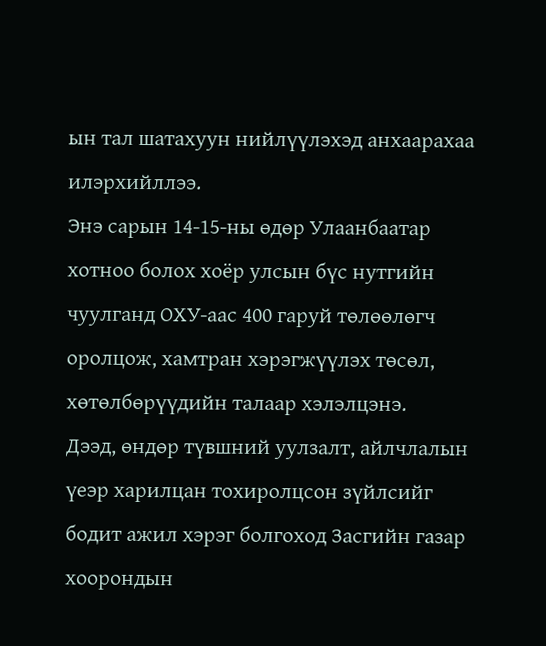ын тал шатахуун нийлүүлэхэд анхаарахаа илэрхийллээ.
Энэ сарын 14-15-ны өдөр Улаанбаатар хотноо болох хоёр улсын бүс нутгийн чуулганд ОХУ-аас 400 гаруй төлөөлөгч оролцож, хамтран хэрэгжүүлэх төсөл, хөтөлбөрүүдийн талаар хэлэлцэнэ.
Дээд, өндөр түвшний уулзалт, айлчлалын үеэр харилцан тохиролцсон зүйлсийг бодит ажил хэрэг болгоход Засгийн газар хоорондын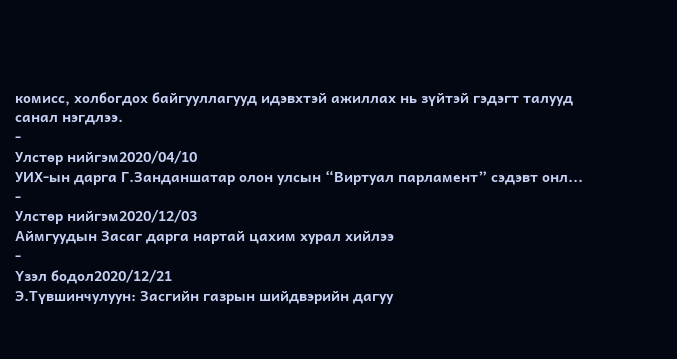комисс, холбогдох байгууллагууд идэвхтэй ажиллах нь зүйтэй гэдэгт талууд санал нэгдлээ.
-
Улстөр нийгэм2020/04/10
УИХ-ын дарга Г.Занданшатар олон улсын “Виртуал парламент” сэдэвт онл...
-
Улстөр нийгэм2020/12/03
Аймгуудын Засаг дарга нартай цахим хурал хийлээ
-
Үзэл бодол2020/12/21
Э.Түвшинчулуун: Засгийн газрын шийдвэрийн дагуу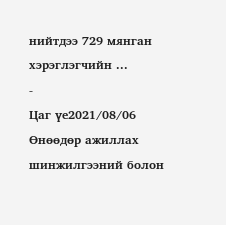нийтдээ 729 мянган хэрэглэгчийн ...
-
Цаг үе2021/08/06
Өнөөдөр ажиллах шинжилгээний болон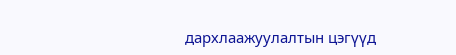дархлаажуулалтын цэгүүд